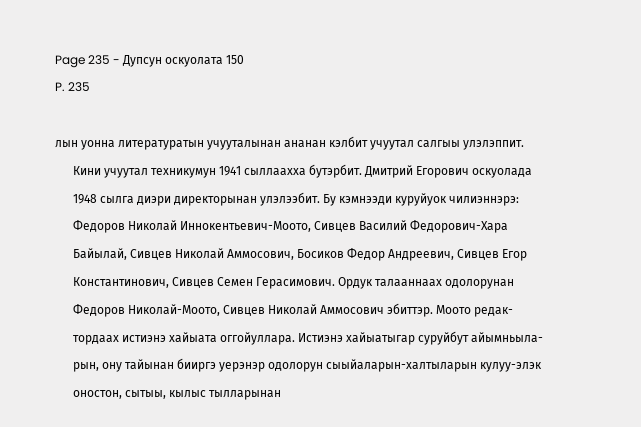Page 235 - Дупсун оскуолата 150
P. 235

лын уонна литературатын учууталынан ананан кэлбит учуутал салгыы улэлэппит.
      Кини учуутал техникумун 1941 сыллаахха бутэрбит. Дмитрий Егорович оскуолада
      1948 сылга диэри директорынан улэлээбит. Бу кэмнээди куруйуок чилиэннэрэ:
      Федоров Николай Иннокентьевич-Моото, Сивцев Василий Федорович-Хара
      Байылай, Сивцев Николай Аммосович, Босиков Федор Андреевич, Сивцев Егор
      Константинович, Сивцев Семен Герасимович. Ордук талааннаах одолорунан
      Федоров Николай-Моото, Сивцев Николай Аммосович эбиттэр. Моото редак-
      тордаах истиэнэ хайыата оггойуллара. Истиэнэ хайыатыгар суруйбут айымньыла-
      рын, ону тайынан бииргэ уерэнэр одолорун сыыйаларын-халтыларын кулуу-элэк
      оностон, сытыы, кылыс тылларынан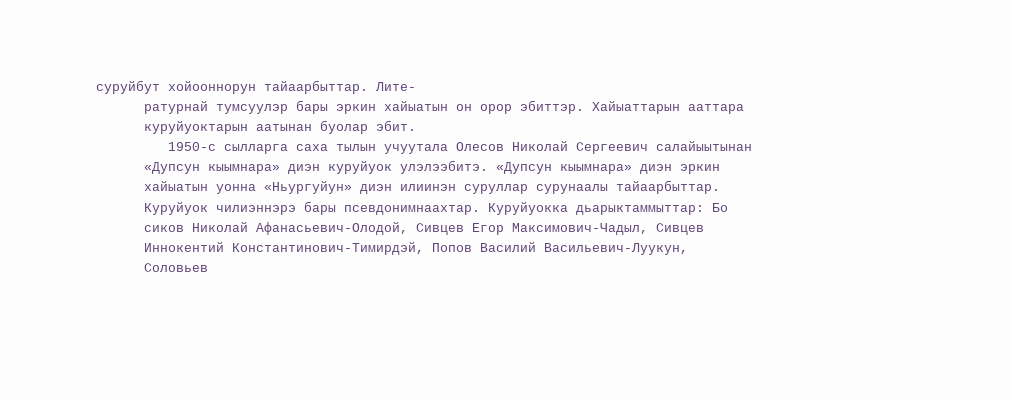суруйбут хойооннорун тайаарбыттар. Лите-
      ратурнай тумсуулэр бары эркин хайыатын он орор эбиттэр. Хайыаттарын ааттара
      куруйуоктарын аатынан буолар эбит.
         1950-с сылларга саха тылын учуутала Олесов Николай Сергеевич салайыытынан
      «Дупсун кыымнара» диэн куруйуок улэлээбитэ. «Дупсун кыымнара» диэн эркин
      хайыатын уонна «Ньургуйун» диэн илиинэн суруллар сурунаалы тайаарбыттар.
      Куруйуок чилиэннэрэ бары псевдонимнаахтар. Куруйуокка дьарыктаммыттар: Бо
      сиков Николай Афанасьевич-Олодой, Сивцев Егор Максимович-Чадыл, Сивцев
      Иннокентий Константинович-Тимирдэй, Попов Василий Васильевич-Луукун,
      Соловьев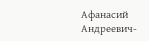Афанасий Андреевич-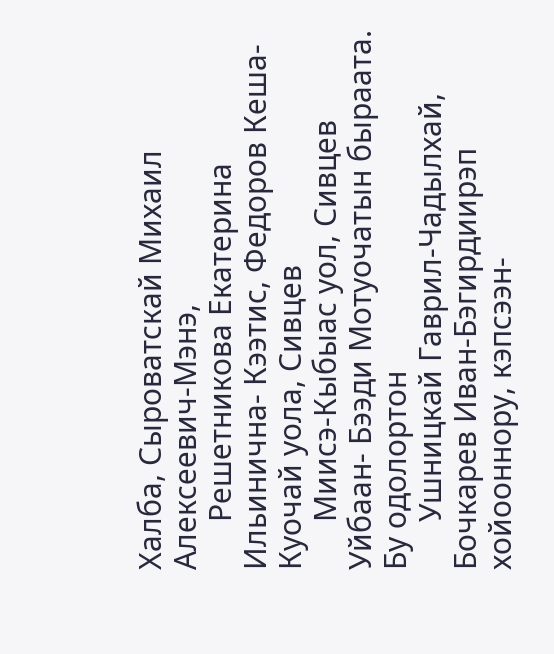Халба, Сыроватскай Михаил Алексеевич-Мэнэ,
      Решетникова Екатерина Ильинична- Кээтис, Федоров Кеша-Куочай уола, Сивцев
      Миисэ-Кыбыас уол, Сивцев Уйбаан- Бээди Мотуочатын быраата. Бу одолортон
      Ушницкай Гаврил-Чадылхай, Бочкарев Иван-Бэгирдиирэп хойооннору, кэпсээн-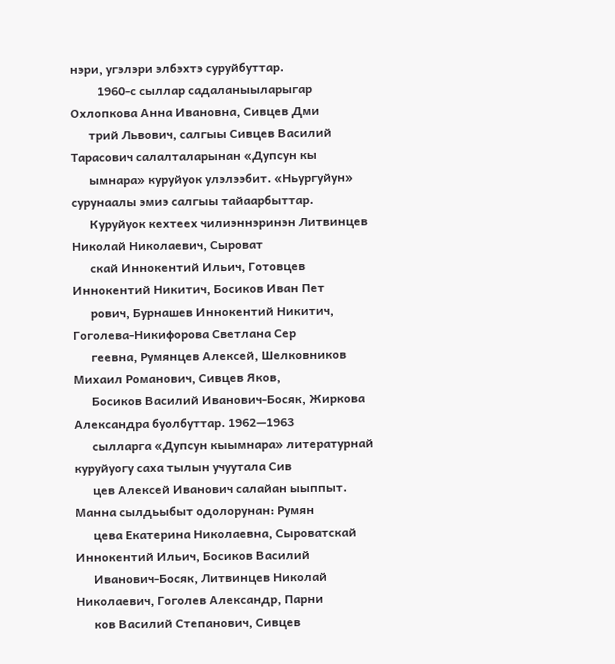нэри, угэлэри элбэхтэ суруйбуттар.
         1960-с сыллар садаланыыларыгар Охлопкова Анна Ивановна, Сивцев Дми
      трий Львович, салгыы Сивцев Василий Тарасович салалталарынан «Дупсун кы
      ымнара» куруйуок улэлээбит. «Ньургуйун» сурунаалы эмиэ салгыы тайаарбыттар.
      Куруйуок кехтеех чилиэннэринэн Литвинцев Николай Николаевич, Сыроват
      скай Иннокентий Ильич, Готовцев Иннокентий Никитич, Босиков Иван Пет
      рович, Бурнашев Иннокентий Никитич, Гоголева-Никифорова Светлана Сер
      геевна, Румянцев Алексей, Шелковников Михаил Романович, Сивцев Яков,
      Босиков Василий Иванович-Босяк, Жиркова Александра буолбуттар. 1962—1963
      сылларга «Дупсун кыымнара» литературнай куруйуогу саха тылын учуутала Сив
      цев Алексей Иванович салайан ыыппыт. Манна сылдьыбыт одолорунан: Румян
      цева Екатерина Николаевна, Сыроватскай Иннокентий Ильич, Босиков Василий
      Иванович-Босяк, Литвинцев Николай Николаевич, Гоголев Александр, Парни
      ков Василий Степанович, Сивцев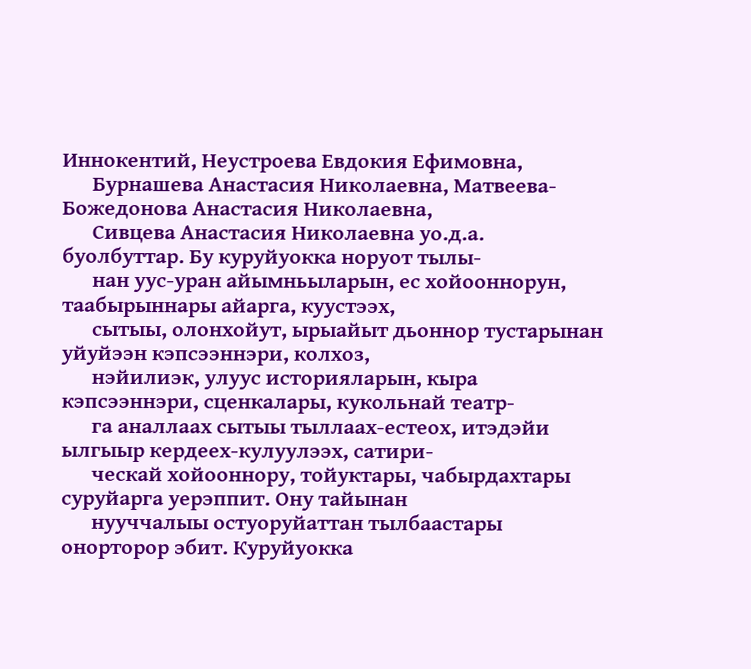Иннокентий, Неустроева Евдокия Ефимовна,
      Бурнашева Анастасия Николаевна, Матвеева-Божедонова Анастасия Николаевна,
      Сивцева Анастасия Николаевна уо.д.а. буолбуттар. Бу куруйуокка норуот тылы-
      нан уус-уран айымньыларын, ес хойооннорун, таабырыннары айарга, куустээх,
      сытыы, олонхойут, ырыайыт дьоннор тустарынан уйуйээн кэпсээннэри, колхоз,
      нэйилиэк, улуус историяларын, кыра кэпсээннэри, сценкалары, кукольнай театр-
      га аналлаах сытыы тыллаах-естеох, итэдэйи ылгыыр кердеех-кулуулээх, сатири-
      ческай хойооннору, тойуктары, чабырдахтары суруйарга уерэппит. Ону тайынан
      нууччалыы остуоруйаттан тылбаастары онорторор эбит. Куруйуокка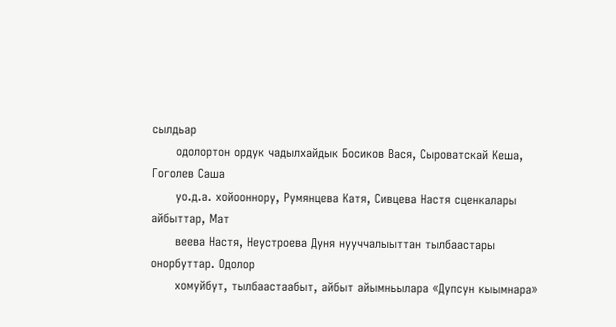сылдьар
      одолортон ордук чадылхайдык Босиков Вася, Сыроватскай Кеша, Гоголев Саша
      уо.д.а. хойооннору, Румянцева Катя, Сивцева Настя сценкалары айбыттар, Мат
      веева Настя, Неустроева Дуня нууччалыыттан тылбаастары онорбуттар. Одолор
      хомуйбут, тылбаастаабыт, айбыт айымньылара «Дупсун кыымнара»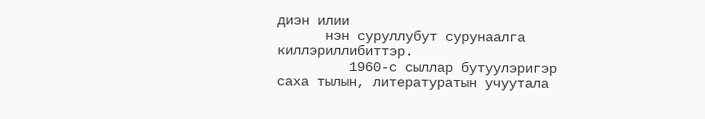диэн илии
      нэн суруллубут сурунаалга киллэриллибиттэр.
         1960-с сыллар бутуулэригэр саха тылын, литературатын учуутала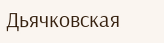Дьячковская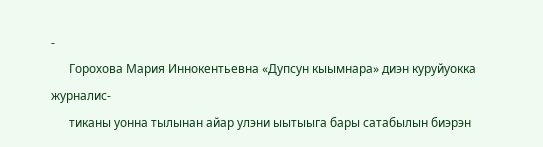-
      Горохова Мария Иннокентьевна «Дупсун кыымнара» диэн куруйуокка журналис-
      тиканы уонна тылынан айар улэни ыытыыга бары сатабылын биэрэн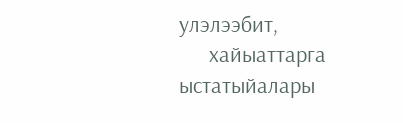улэлээбит,
      хайыаттарга ыстатыйалары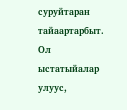суруйтаран тайаартарбыт. Ол ыстатыйалар улуус,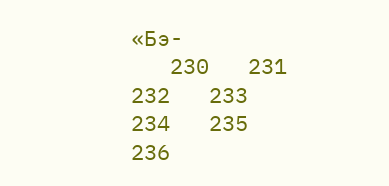«Бэ-
   230   231   232   233   234   235   236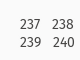237   238   239   240